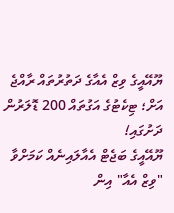ޔޫއޭއީގެ ވިޒް އެއާގެ ދަތުރުތައް ރާއްޖެ އަށް؛ ޓިކެޓުގެ އަގުތައް 200 ޑޮލަރުން ދަށުގައި!
ޔޫއޭއީގެ ބަޖެޓް އެއާލައިނެއް ކަމަށްވާ "ވިޒް އެއާ" އިން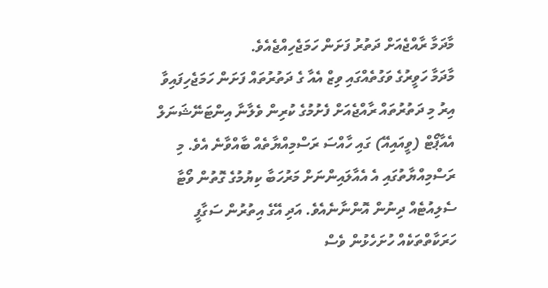މާދަމާ ރާއްޖެއަށް ދަތުރު ފަށަން ހަމަޖެހިއްޖެއެވެ.
މާދަމާ ހަވީރުގެ ވަގުތެއްގައި ވިޒް އެއާ ގެ ދަތުރުތައް ފަށަން ހަމަޖެހިފައިވާ އިރު މި ދަތުރުތައް ރާއްޖެއަށް ފެށުމުގެ ކުރިން ވެލާނާ އިންޓަނޭޝަނަލް އެއާޕޯޓް (ވީއައިއޭ) ގައި ހާއްސަ ރަސްމިއްޔާތެއް ބާއްވާނެ އެވެ. މި ރަސްމިއްޔާތުގައި އެ އެއާލައިންނަށް މަރުހަބާ ކިޔުމުގެ ގޮތުން ވޯޓާ ސެލިއުޓެއް ދިނުން އޮންނާނެއެވެ. އަދި އޭގެ އިތުރުން ސަގާފީ ހަރަކާތްތަކެއް ހުށަހެޅުން ވެސް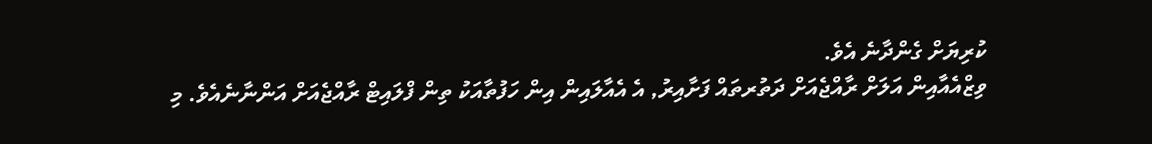ކުރިޔަށް ގެންދާނެ އެވެ.
ވިޒްއެއާއިން އަލަށް ރާއްޖެއަށް ދަތުރތައް ފަށާއިރު, އެ އެއާލައިން އިން ހަފުތާއަކު ތިން ފްލައިޓް ރާއްޖެއަށް އަންނާނެއެވެ. މި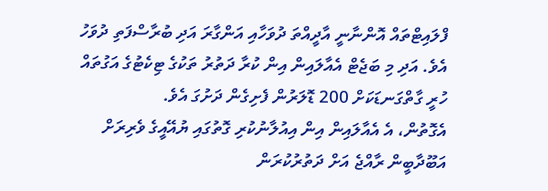ފްލައިޓްތައް އޮންނާނީ އާދީއްތަ ދުވަހާއި އަންގާރަ އަދި ބުރާސްފަތި ދުވަހު އެވެ. އަދި މި ބަޖެޓް އެއާލައިން އިން ކުރާ ދަތުރު ތަކުގެ ޓިކެޓުގެ އަގުތައް ހުރީ ގާތްގަނޑަކަށް 200 ޑޮލަރުން ފެށިގެން ދަށުގަ އެވެ.
އެގޮތުން، އެ އެއާލައިން އިން އިއުލާނުކުރި ގޮތުގައި ޔުއޭއީގެ ވެރިރަށް އަބޫދާބީން ރާއްޖެ އަށް ދަތުރުކުރަން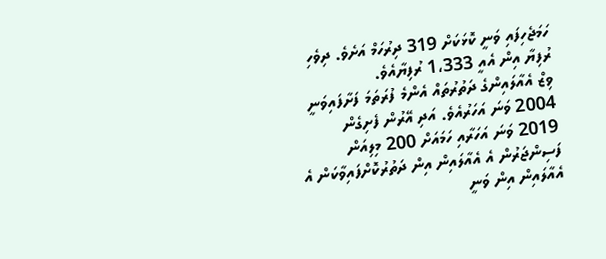ހަމަޖެހިފައި ވަނީ ކޮޅަކަށް 319 ދިރުހަމް އަށެވެ. ދިވެހި ރުފިޔާ އިން އެއީ 1،333 ރުފިޔާއެވެ.
ވިޒް އެއާލައިންގެ ދަތުރުތައް އެންމެ ފުރަތަމަ ފަށާފައިވަނީ 2004 ވަނަ އަހަރުއެވެ. އަދި އޭރުން ފެށިގެން 2019 ވަނަ އަހަރާއި ހަމައަށް 200 މިލިއަން ފަސިންޖަރުން އެ އެއާލައިން އިން ދަތުރުކޮށްފައިވާކަން އެ އެއާލައިން އިން ވަނީ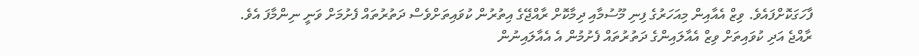ފާހަގަކޮށްފައެވެ. ވިޒް އެއާއިން މިއަހަރުގެ ފިނި މޫސުމާއި ދިމާކޮށް ރާއްޖޭގެ އިތުރުން ކުވައިތަށްވެސް ދަތުރުތައް ފެށުމަށް ވަނީ ނިންމާފަ އެވެ.
ރާއްޖެ އަދި ކުވައިތަށް ވިޒް އެއާލައިންގެ ދަތުރުތައް ފެށުމުން އެ އެއާލައިނުން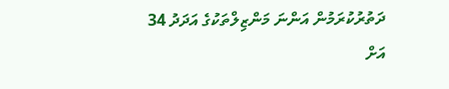ދަތުރުކުރަމުން އަންނަ މަންޒިލްތަކުގެ އަދަދު 34 އަށް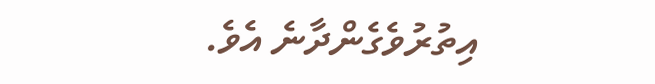އިތުރުވެގެންދާނެ އެވެ.